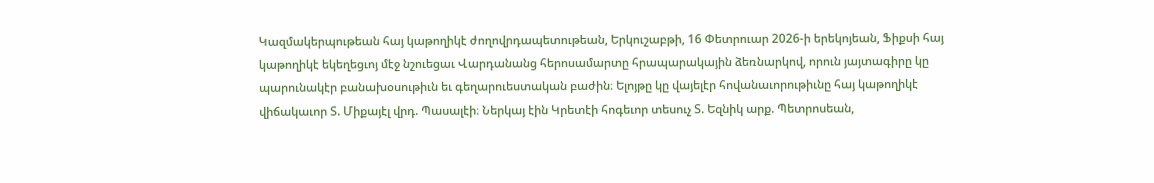Կազմակերպութեան հայ կաթողիկէ ժողովրդապետութեան, Երկուշաբթի, 16 Փետրուար 2026-ի երեկոյեան, Ֆիքսի հայ կաթողիկէ եկեղեցւոյ մէջ նշուեցաւ Վարդանանց հերոսամարտը հրապարակային ձեռնարկով, որուն յայտագիրը կը պարունակէր բանախօսութիւն եւ գեղարուեստական բաժին։ Ելոյթը կը վայելէր հովանաւորութիւնը հայ կաթողիկէ վիճակաւոր Տ. Միքայէլ վրդ. Պասալէի։ Ներկայ էին Կրետէի հոգեւոր տեսուչ Տ. Եզնիկ արք. Պետրոսեան,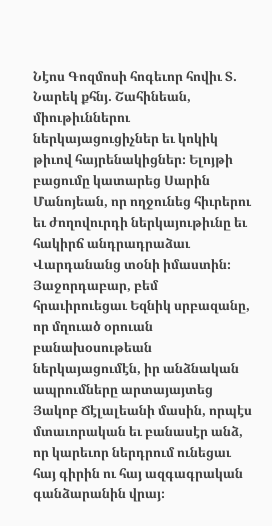Նէոս Գոզմոսի հոգեւոր հովիւ Տ. Նարեկ քհնյ. Շահինեան, միութիւններու ներկայացուցիչներ եւ կոկիկ թիւով հայրենակիցներ։ Ելոյթի բացումը կատարեց Սարին Մանոյեան, որ ողջունեց հիւրերու եւ ժողովուրդի ներկայութիւնը եւ հակիրճ անդրադրաձաւ Վարդանանց տօնի իմաստին։
Յաջորդաբար, բեմ հրաւիրուեցաւ Եզնիկ սրբազանը, որ մղուած օրուան բանախօսութեան ներկայացումէն, իր անձնական ապրումները արտայայտեց Յակոբ Ճէլալեանի մասին, որպէս մտաւորական եւ բանասէր անձ, որ կարեւոր ներդրում ունեցաւ հայ գիրին ու հայ ազգագրական գանձարանին վրայ։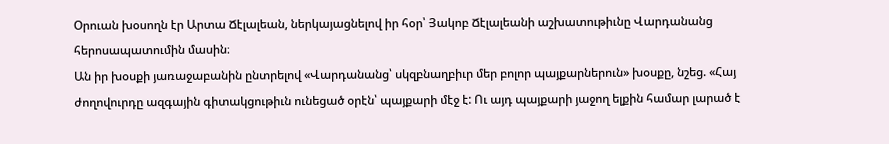Օրուան խօսողն էր Արտա Ճէլալեան, ներկայացնելով իր հօր՝ Յակոբ Ճէլալեանի աշխատութիւնը Վարդանանց հերոսապատումին մասին։
Ան իր խօսքի յառաջաբանին ընտրելով «Վարդանանց՝ սկզբնաղբիւր մեր բոլոր պայքարներուն» խօսքը, նշեց. «Հայ ժողովուրդը ազգային գիտակցութիւն ունեցած օրէն՝ պայքարի մէջ է: Ու այդ պայքարի յաջող ելքին համար լարած է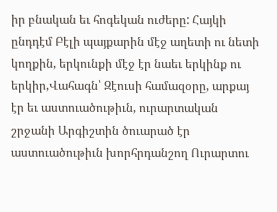իր բնական եւ հոգեկան ուժերը: Հայկի ընդդէմ Բէլի պայքարին մէջ աղետի ու նետի կողքին, երկունքի մէջ էր նաեւ երկինք ու երկիր,Վահագն՝ Զէուսի համազօրը, արքայ էր եւ աստուածութիւն, ուրարտական շրջանի Արգիշտին ծուարած էր աստուածութիւն խորհրդանշող Ուրարտու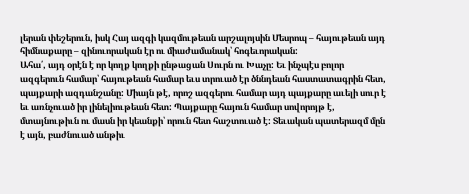լերան փեշերուն, իսկ Հայ ազգի կազմութեան արշալոյսին Մեսրոպ – հայութեան այդ հիմնաքարը – զինուորական էր ու միաժամանակ՝ հոգեւորական:
Ահա՛, այդ օրէն է որ կողք կողքի ընթացան Սուրն ու Խաչը: Եւ ինչպէս բոլոր ազգերուն համար՝ հայութեան համար եւս տրուած էր ծննդեան հաստատագրին հետ, պայքարի ազդանշանը: Միայն թէ, որոշ ազգերու համար այդ պայքարը աւելի սուր է եւ առնչուած իր լինելիութեան հետ: Պայքարը հայուն համար սովորոյթ է, մտայնութիւն ու մասն իր կեանքի՝ որուն հետ հաշտուած է: Տեւական պատերազմ մըն է այն, բաժնուած անթիւ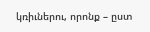կռիւներու, որոնք – ըստ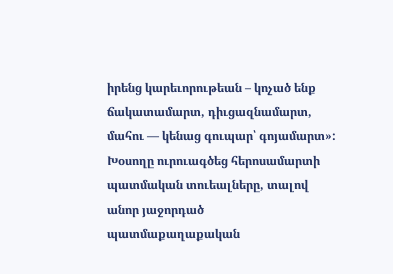իրենց կարեւորութեան – կոչած ենք ճակատամարտ, դիւցազնամարտ, մահու — կենաց գուպար՝ գոյամարտ»:
Խօսողը ուրուագծեց հերոսամարտի պատմական տուեալները, տալով անոր յաջորդած պատմաքաղաքական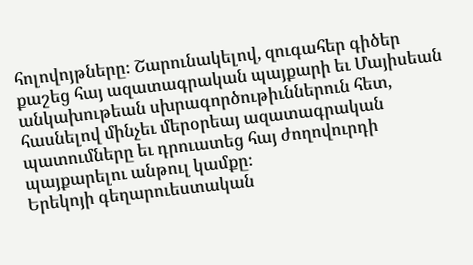հոլովոյթները։ Շարունակելով, զուգահեր գիծեր քաշեց հայ ազատագրական պայքարի եւ Մայիսեան անկախութեան սխրագործութիւններուն հետ, հասնելով մինչեւ մերօրեայ ազատագրական պատումները եւ դրուատեց հայ ժողովուրդի պայքարելու անթուլ կամքը։
Երեկոյի գեղարուեստական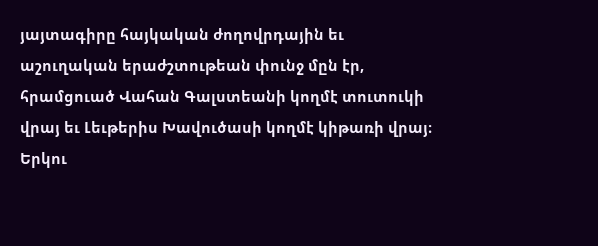յայտագիրը հայկական ժողովրդային եւ աշուղական երաժշտութեան փունջ մըն էր, հրամցուած Վահան Գալստեանի կողմէ տուտուկի վրայ եւ Լեւթերիս Խավուծասի կողմէ կիթառի վրայ։ Երկու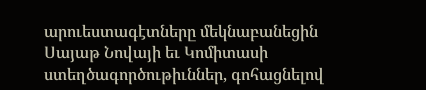արուեստագէտները մեկնաբանեցին Սայաթ Նովայի եւ Կոմիտասի ստեղծագործութիւններ, գոհացնելով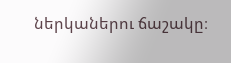ներկաներու ճաշակը։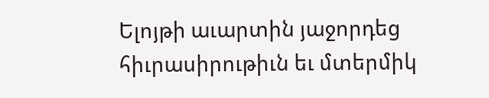Ելոյթի աւարտին յաջորդեց հիւրասիրութիւն եւ մտերմիկ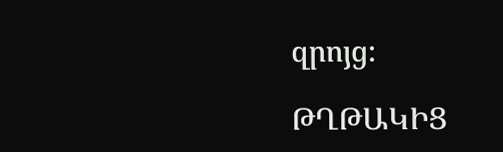զրոյց։

ԹՂԹԱԿԻՑ